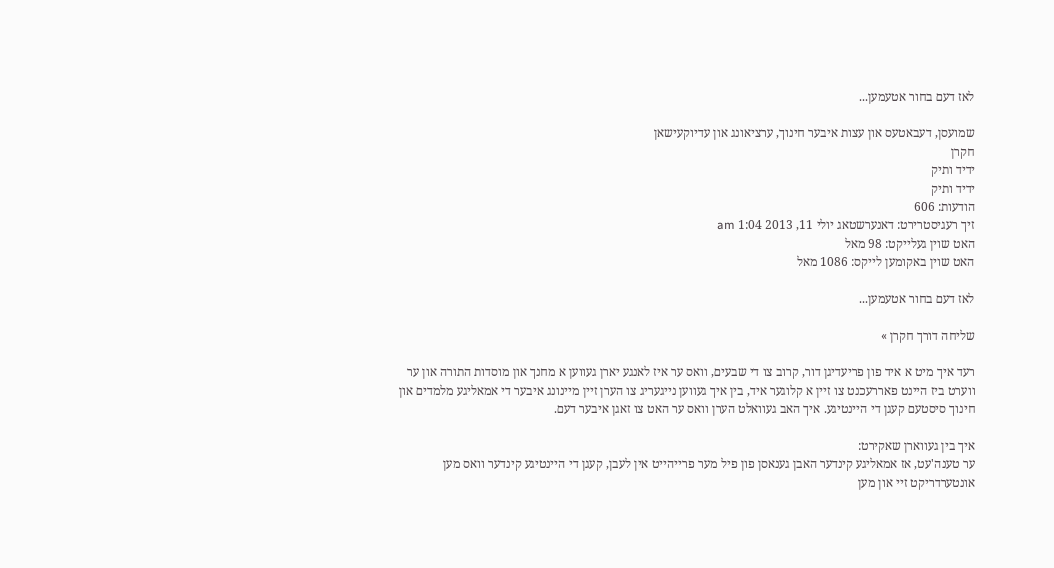לאז דעם בחור אטעמען...

שמועסן, דעבאטעס און עצות איבער חינוך, ערציאונג און עדיוקעישאן
חקרן
ידיד ותיק
ידיד ותיק
הודעות: 606
זיך רעגיסטרירט: דאנערשטאג יולי 11, 2013 1:04 am
האט שוין געלייקט: 98 מאל
האט שוין באקומען לייקס: 1086 מאל

לאז דעם בחור אטעמען...

שליחה דורך חקרן »

רעד איך מיט א איד פון פריעדיגן דור, קרוב צו די שבעים, וואס ער איז לאנגע יארן געווען א מחנך און מוסדות התורה און ער ווערט ביז היינט פאררעכנט צו זיין א קלוגער איד, בין איך געווען נייגעריג צו הערן זיין מיינונג איבער די אמאליגע מלמדים און חינוך סיסטעם קעגן די היינטיגע. איך האב געוואלט הערן וואס ער האט צו זאגן איבער דעם.

איך בין געווארן שאקירט:
ער טענה'עט, אז אמאליגע קינדער האבן גענאסן פון פיל מער פרייהייט אין לעבן, קעגן די היינטיגע קינדער וואס מען אונטערדריקט זיי און מען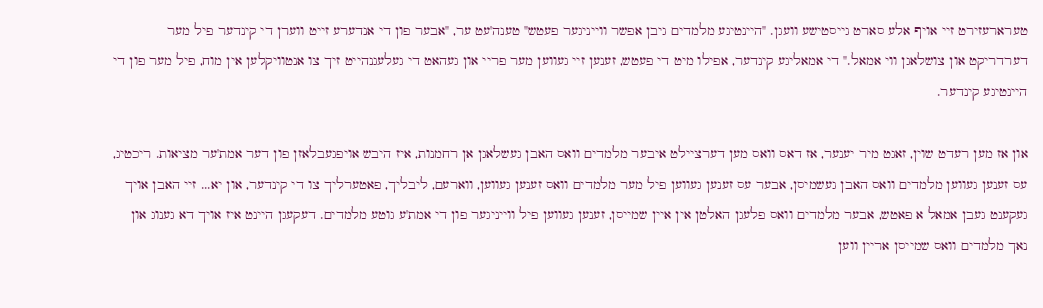טערארעזירט זיי אויף אלע סארט גייסטישע וועגן. "היינטיגע מלמדים גיבן אפשר ווייניגער פעטש" טענה'עט ער, "אבער פון די אנדערע זייט ווערן די קינדער פיל מער דערדריקט און צושלאגן ווי אמאל." די אמאליגע קינדער, אפילו מיט די פעטש, זענען זיי געווען מער פריי און געהאט די געלעגנהייט זיך צו אנטוויקלען אין מוח, פיל מער פון די היינטיגע קינדער.

און אז מען רעדט שוין, זאגט מיר יענער, אז דאס וואס מען דערציילט איבער מלמדים וואס האבן געשלאגן אן רחמנות, איז היבש אויפגעבלאזן פון דער אמת'ער מציאות. ריכטיג, עס זענען געווען מלמדים וואס האבן געשמיסן, אבער עס זענען געווען פיל מער מלמדים וואס זענען געווען, ווארעם, ליבליך, פאטערליך צו די קינדער, און יא... זיי האבן אויך געקענט געבן אמאל א פאטש, אבער מלמדים וואס פלעגן האלטן אין איין שמייסן, זענען געווען פיל ווייניגער פון די אמת'ע גוטע מלמדים. דעקעגן היינט איז אויך דא גענוג און נאך מלמדים וואס שמייסן אריין ווען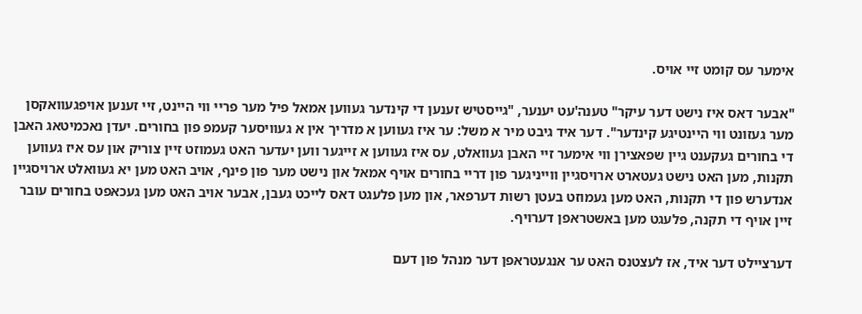אימער עס קומט זיי אויס.

"אבער דאס איז נישט דער עיקר" טענה'עט יענער, "גייסטיש זענען די קינדער געווען אמאל פיל מער פריי ווי היינט, זיי זענען אויפגעוואקסן מער געזונט ווי היינטיגע קינדער". דער איד גיבט מיר א משל: ער איז געווען א מדריך אין א געוויסער קעמפ פון בחורים. יעדן נאכמיטאג האבן די בחורים געקענט גיין שפאצירן ווי אימער זיי האבן געוואלט, עס איז געווען א זייגער ווען יעדער האט געמוזט זיין צוריק און עס איז געווען תקנות, מען האט נישט געטארט ארויסגיין ווייניגער פון דריי בחורים אויף אמאל און נישט מער פון פינף, אויב האט מען יא געוואלט ארויסגיין אנדערש פון די תקנות, האט מען געמוזט בעטן רשות דערפאר, און מען פלעגט דאס לייכט געבן, אבער אויב האט מען געכאפט בחורים עובר זיין אויף די תקנה, פלעגט מען באשטראפן דערויף.

דערציילט דער איד, אז לעצטנס האט ער אנגעטראפן דער מנהל פון דעם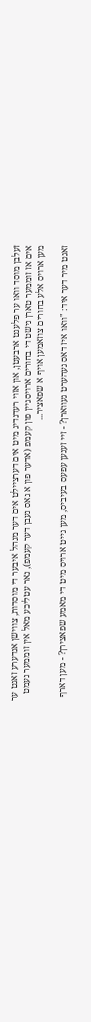זעלבן מוסד וואו ער פלעגט ארבעטן, און אזוי רעדנדיג מיט אים דערציילט אים דער מנהל איבער די מוסדות, צווישן אנדערע זאגט ער אים אז זוממער טארן נישט די בחורים ארויסגיין פון קעמפ (אדער פון א גאס נעבן דער קעמפ), נאר עטליכע מאל אין זוממער נעמט מען ארויס אלע בחורים צוזאמען אויף א שפאציר...

זאגט מיר דער איד: "וואו איז דאס געהערט געווארן? - זיי זענען עפעס בעיביס, מען גייט ארויס מיט די מאמע שפאצירן? - מען דארף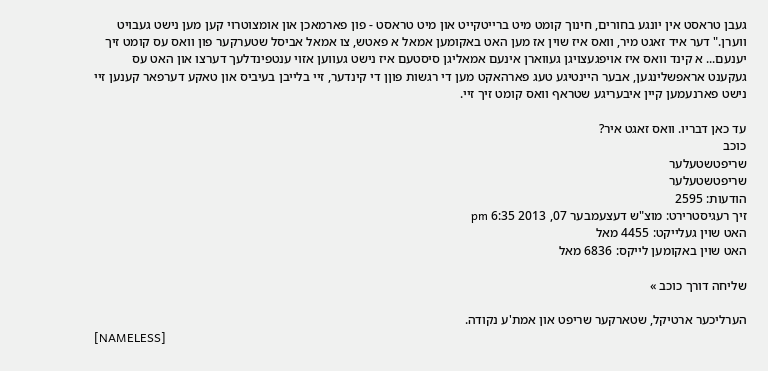געבן טראסט אין יונגע בחורים, חינוך קומט מיט ברייטקייט און מיט טראסט - פון פארמאכן און אומצוטרוי קען מען נישט געבויט ווערן." דער איד זאגט מיר, וואס איז שוין אז מען האט באקומען אמאל א פאטש, צו אמאל אביסל שטערקער פון וואס עס קומט זיך יענעם... א קינד וואס איז אויפגעצויגן געווארן אינעם אמאליגן סיסטעם איז נישט געווען אזוי ענטפינדלעך דערצו און האט עס געקענט אראפשלינגען, אבער היינטיגע טעג פארהאקט מען די רגשות פוןן די קינדער, זיי בלייבן בעיביס און טאקע דערפאר קענען זיי נישט פארנעמען קיין איבעריגע שטראף וואס קומט זיך זיי.

עד כאן דבריו. וואס זאגט איר?
כוכב
שריפטשטעלער
שריפטשטעלער
הודעות: 2595
זיך רעגיסטרירט: מוצ"ש דעצעמבער 07, 2013 6:35 pm
האט שוין געלייקט: 4455 מאל
האט שוין באקומען לייקס: 6836 מאל

שליחה דורך כוכב »

הערליכער ארטיקל, שטארקער שריפט און אמת'ע נקודה.
[NAMELESS]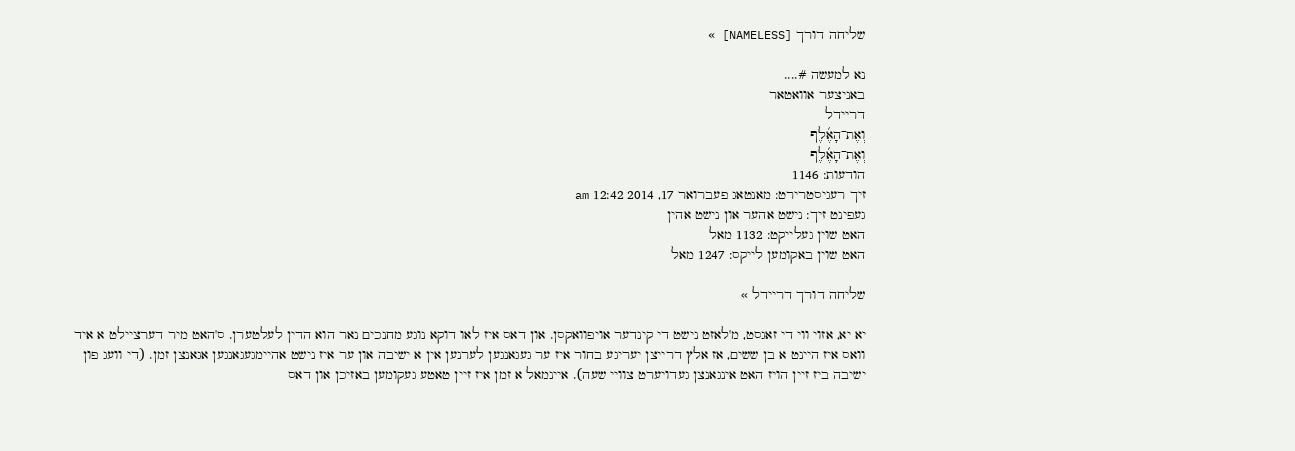שליחה דורך [NAMELESS] »

נא למעשה #....
באניצער אוואטאר
דריידל
וְאֶת־הָאֶ֜לֶף
וְאֶת־הָאֶ֜לֶף
הודעות: 1146
זיך רעגיסטרירט: מאנטאג פעברואר 17, 2014 12:42 am
געפינט זיך: נישט אהער און נישט אהין
האט שוין געלייקט: 1132 מאל
האט שוין באקומען לייקס: 1247 מאל

שליחה דורך דריידל »

יא יא, אזוי ווי די זאגסט, מ'לאזט נישט די קינדער אויפוואקסן. און דאס איז לאו דוקא נוגע מחנכים נאר הוא הדין לעלטערן. ס'האט מיר דערציילט א איד וואס איז היינט א בן ששים, אז אלץ דרייצן יעריגע בחור איז ער געגאנגען לערנען אין א ישיבה און ער איז נישט אהיימגעגאנגען אגאנצן זמן. (די וועג פון ישיבה ביז זיין הויז האט אינגאנצן געדויערט צוויי שעה). איינמאל א זמן איז זיין טאטע געקומען באזיכן און דאס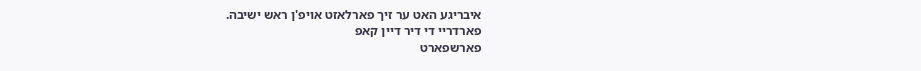איבריגע האט ער זיך פארלאזט אויפ'ן ראש ישיבה.
פארדריי די דיר דיין קאפ
פארשפארט